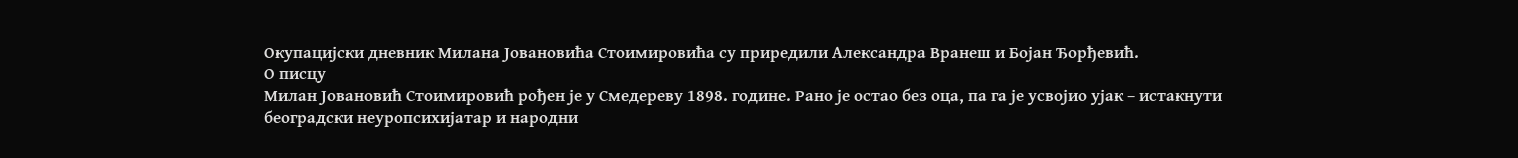Окупацијски дневник Милана Јовановића Стоимировића су приредили Александра Вранеш и Бојан Ђорђевић.
О писцу
Милан Јовановић Стоимировић рођен је у Смедереву 1898. године. Рано је остао без оца, па га је усвојио ујак – истакнути београдски неуропсихијатар и народни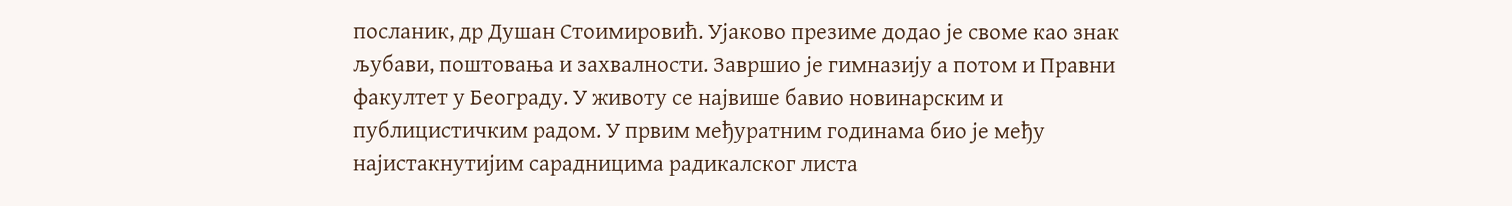посланик, др Душан Стоимировић. Ујаково презиме додао је своме као знак љубави, поштовања и захвалности. Завршио је гимназију а потом и Правни факултет у Београду. У животу се највише бавио новинарским и публицистичким радом. У првим међуратним годинама био је међу најистакнутијим сарадницима радикалског листа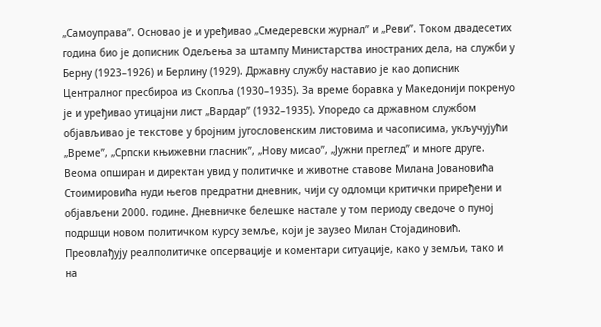„Самоуправа”. Основао је и уређивао „Смедеревски журнал” и „Реви”. Током двадесетих година био је дописник Одељења за штампу Министарства иностраних дела, на служби у Берну (1923–1926) и Берлину (1929). Државну службу наставио је као дописник Централног пресбироа из Скопља (1930–1935). За време боравка у Македонији покренуо је и уређивао утицајни лист „Вардар” (1932–1935). Упоредо са државном службом објављивао је текстове у бројним југословенским листовима и часописима, укључујући „Време”, „Српски књижевни гласник”, „Нову мисао”, „Јужни преглед” и многе друге.
Веома опширан и директан увид у политичке и животне ставове Милана Јовановића Стоимировића нуди његов предратни дневник, чији су одломци критички приређени и објављени 2000. године. Дневничке белешке настале у том периоду сведоче о пуној подршци новом политичком курсу земље, који је заузео Милан Стојадиновић. Преовлађују реалполитичке опсервације и коментари ситуације, како у земљи, тако и на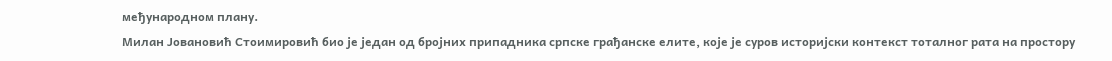међународном плану.
Милан Јовановић Стоимировић био је један од бројних припадника српске грађанске елите, које је суров историјски контекст тоталног рата на простору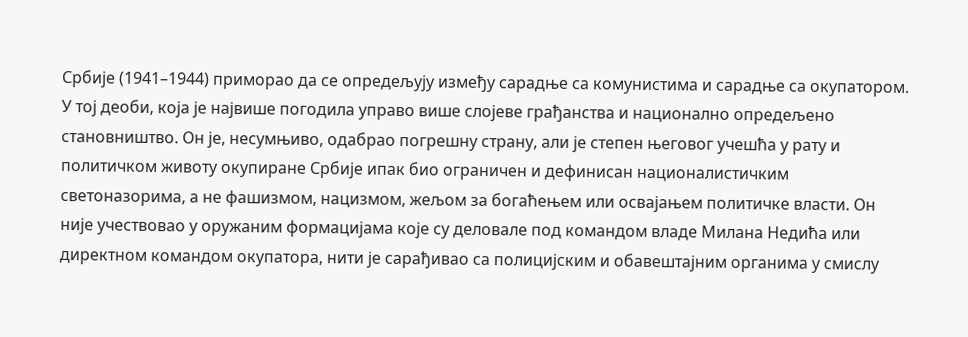Србије (1941–1944) приморао да се опредељују између сарадње са комунистима и сарадње са окупатором. У тој деоби, која је највише погодила управо више слојеве грађанства и национално опредељено становништво. Он је, несумњиво, одабрао погрешну страну, али је степен његовог учешћа у рату и политичком животу окупиране Србије ипак био ограничен и дефинисан националистичким светоназорима, а не фашизмом, нацизмом, жељом за богаћењем или освајањем политичке власти. Он није учествовао у оружаним формацијама које су деловале под командом владе Милана Недића или директном командом окупатора, нити је сарађивао са полицијским и обавештајним органима у смислу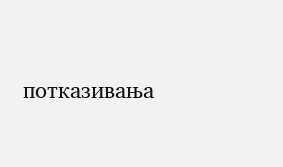потказивања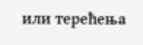или терећења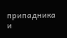припадника и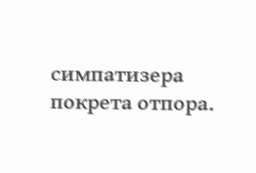симпатизера покрета отпора.